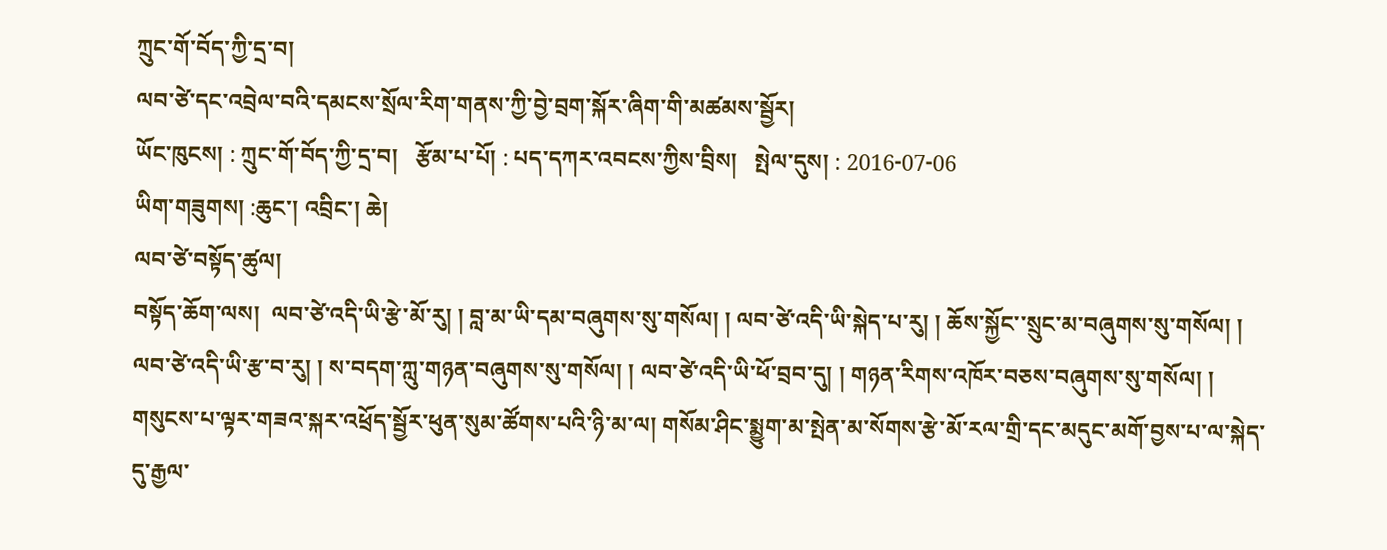ཀྲུང་གོ་བོད་ཀྱི་དྲ་བ།
ལབ་ཙེ་དང་འབྲེལ་བའི་དམངས་སྲོལ་རིག་གནས་ཀྱི་བྱེ་བྲག་སྐོར་ཞིག་གི་མཚམས་སྦྱོར།
ཡོང་ཁུངས། : ཀྲུང་གོ་བོད་ཀྱི་དྲ་བ།   རྩོམ་པ་པོ། : པད་དཀར་འབངས་ཀྱིས་བྲིས།   སྤེལ་དུས། : 2016-07-06
ཡིག་གཟུགས། :ཆུང་། འབྲིང་། ཆེ།
ལབ་ཙེ་བསྟོད་ཚུལ།
བསྟོད་ཆོག་ལས།  ལབ་ཙེ་འདི་ཡི་རྩེ་མོ་རུ། ། བླ་མ་ཡི་དམ་བཞུགས་སུ་གསོལ། ། ལབ་ཙེ་འདི་ཡི་སྐེད་པ་རུ། ། ཆོས་སྐྱོང་་སྲུང་མ་བཞུགས་སུ་གསོལ། ། ལབ་ཙེ་འདི་ཡི་རྩ་བ་རུ། ། ས་བདག་ཀླུ་གཉན་བཞུགས་སུ་གསོལ། ། ལབ་ཙེ་འདི་ཡི་ཕོ་བྲབ་དུ། ། གཉན་རིགས་འཁོར་བཅས་བཞུགས་སུ་གསོལ། །  གསུངས་པ་ལྟར་གཟའ་སྐར་འཕྲོད་སྦྱོར་ཕུན་སུམ་ཚོགས་པའི་ཉི་མ་ལ། གསོམ་ཤིང་སྨྱུག་མ་སྤེན་མ་སོགས་རྩེ་མོ་རལ་གྲི་དང་མདུང་མགོ་བྱས་པ་ལ་སྐེད་དུ་རྒྱལ་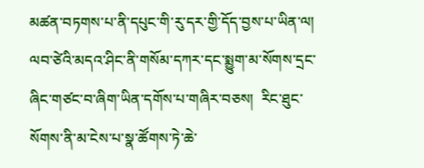མཚན་བཏགས་པ་ནི་དཔུང་གི་རུ་དར་གྱི་དོད་བྱས་པ་ཡིན་ལ། ལབ་ཙེའི་མདའ་ཤིང་ནི་གསོམ་དཀར་དང་སྨྱུག་མ་སོགས་དྲང་ཞིང་གཙང་བ་ཞིག་ཡིན་དགོས་པ་གཞིར་བཅས།  རིང་ཐུང་སོགས་ནི་མ་ངེས་པ་སྣ་ཚོགས་ཏེ་ཆེ་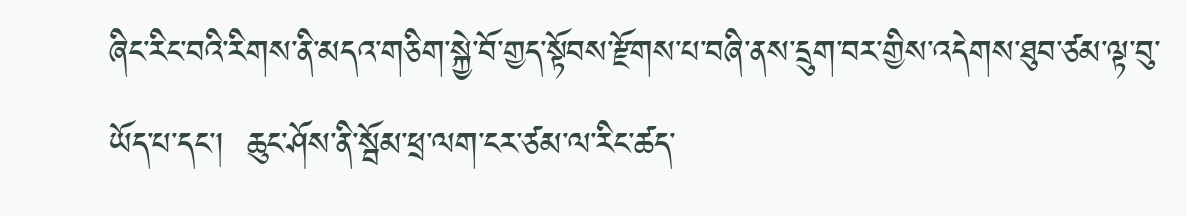ཞིང་རིང་བའི་རིགས་ནི་མདའ་གཅིག་སྐྱེ་བོ་གྱད་སྟོབས་རྫོགས་པ་བཞི་ནས་དྲུག་བར་གྱིས་འདེགས་ཐུབ་ཙམ་ལྟ་བུ་ཡོད་པ་དང་།  ཆུང་ཤོས་ནི་སྦོམ་ཕྲ་ལག་ངར་ཙམ་ལ་རིང་ཚད་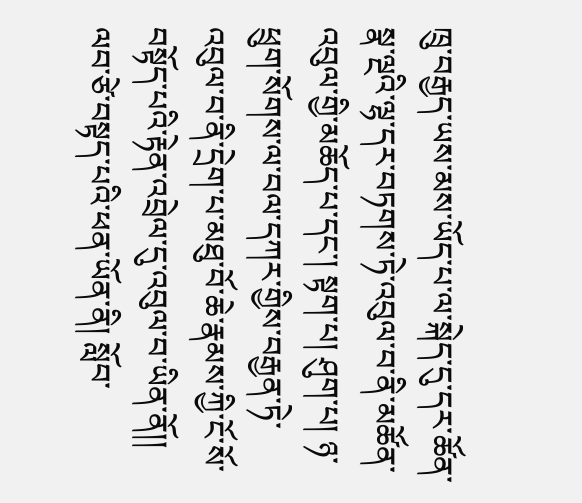ཁྲུ་བརྒྱད་ཡས་མས་ཡོད་པ་ལ་སྐེད་དུ་དར་ཚོན་སྣ་ལྔའི་ལྷ་དར་བཏགས་ཏེ་འབུལ་བ་ནི་མཚོན་འབུལ་གྱི་མཆོད་པ་དང་། སྟག་པ། ཤུག་པ། ཉ་ཕྲུག་སོགས་ལ་བལ་དཀར་གྱིས་བརྒྱན་ཏེ་འབུལ་བ་ནི་དྲེག་པ་མཐུ་བོ་ཆེ་རྣམས་ཀྱི་ངོ་སོ་བསྟོད་པའི་རྟེན་འབྲེལ་དུ་འབུལ་བ་ཡིན་ནོ།། ལབ་ཙེ་བསྟད་པའི་ཕན་ཡོན་ནི། སློབ་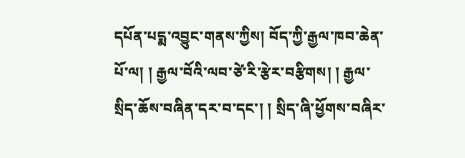དཔོན་པདྨ་འབྱུང་གནས་ཀྱིས། བོད་ཀྱི་རྒྱལ་ཁབ་ཆེན་པོ་ལ། ། རྒྱལ་བོའི་ལབ་ཙེ་རི་རྩེར་བརྩིགས། ། རྒྱལ་སྲིད་ཆོས་བཞིན་དར་བ་དང་། ། སྲིད་ཞི་ཕྱོགས་བཞིར་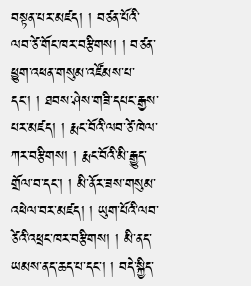བསྟན་པར་མཛད། ། བཙན་པོའི་ལབ་ཙེ་གོང་ཁར་བརྩིགས། ། བཙན་ཕྱུག་འཕན་གསུམ་འཛོམས་པ་དང་། ། ཐབས་ཤེས་གཟི་དཔང་རྒྱས་པར་མཛད། ། རྨང་བོའི་ལབ་ཙེ་ཁེལ་ཀར་བརྩིགས། ། རྨང་བོའི་མི་རྒྱུད་གྲོལ་བ་དང་། ། མི་ནོར་ཟས་གསུམ་འཕེལ་བར་མཛད། ། ཡུག་པོའི་ལབ་ཙེའི་འཕྲང་ཁར་བརྩིགས། ། མི་ནད་ཡམས་ནད་ཆད་པ་དང་། ། བདེ་སྐྱིད་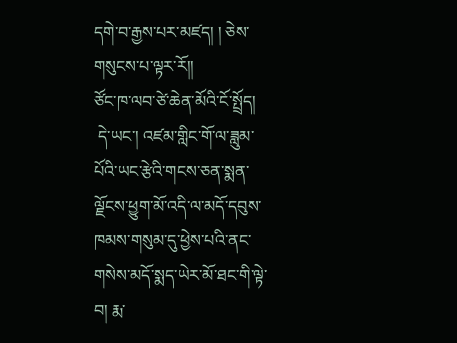དགེ་བ་རྒྱས་པར་མཛད། ། ཅེས་གསུངས་པ་ལྟར་རོ།།
ཙོང་ཁ་ལབ་ཙེ་ཆེན་མོའི་ངོ་སྤྲོད།
 དེ་ཡང་། འཛམ་གླིང་གོ་ལ་ཟླུམ་པོའི་ཡང་རྩེའི་གངས་ཅན་སྨན་ལྗོངས་ཕྱུག་མོ་འདི་ལ་མདོ་དབུས་ཁམས་གསུམ་དུ་ཕྱེས་པའི་ནང་གསེས་མདོ་སྨད་ཡེར་མོ་ཐང་གི་ལྟེ་བ། རྨ་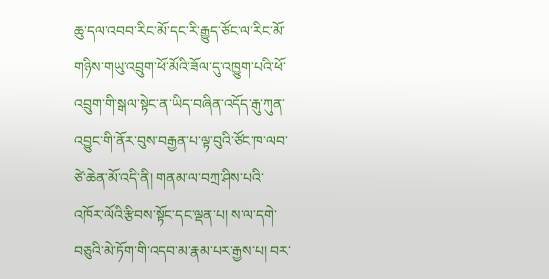ཆུ་དལ་འབབ་རིང་མོ་དང་རི་རྒྱུད་ཙོང་ལ་རིང་མོ་གཉིས་གཡུ་འབྲུག་ཕོ་མོའི་ཟོལ་དུ་འཁྱུག་པའི་ཕོ་འབྲུག་གི་སྒལ་སྟེང་ན་ཡིད་བཞིན་འདོད་རྒུ་ཀུན་འབྱུང་གི་ནོར་བུས་བརྒྱན་པ་ལྟ་བུའི་ཙོང་ཁ་ལབ་ཙེ་ཆེན་མོ་འདི་ནི། གནམ་ལ་བཀྲ་ཤིས་པའི་འཁོར་ལོའི་རྩིབས་སྟོང་དང་ལྡན་པ། ས་ལ་དགེ་བཅུའི་མེ་ཏོག་གི་འདབ་མ་རྣམ་པར་རྒྱས་པ། བར་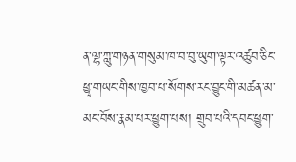ན་ལྷ་ཀླུ་གཉན་གསུམ་ཁ་བ་བུ་ཡུག་ལྟར་འཚུབ་ཅིང་ཕྱྭ་གཡང་གིས་ཁྱབ་པ་སོགས་རང་བྱུང་གི་མཚན་མ་མང་བོས་རྣམ་པར་ཕྱུག་པས། གྲུབ་པའི་དབང་ཕྱུག་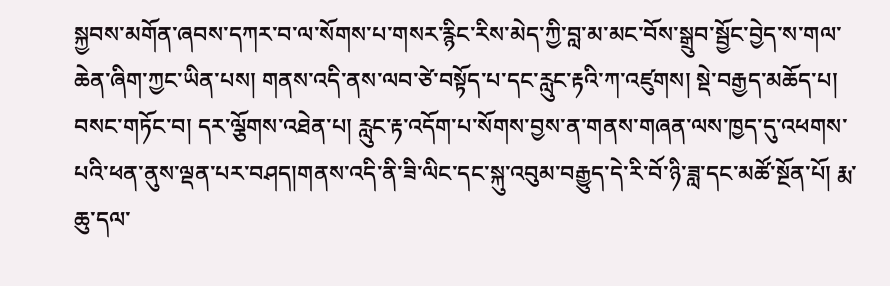སྐྱབས་མགོན་ཞབས་དཀར་བ་ལ་སོགས་པ་གསར་རྙིང་རིས་མེད་ཀྱི་བླ་མ་མང་བོས་སྒྲུབ་སྦྱོང་བྱེད་ས་གལ་ཆེན་ཞིག་ཀྱང་ཡིན་པས། གནས་འདི་ནས་ལབ་ཙེ་བསྟོད་པ་དང་རླུང་རྟའི་ཀ་འཛུགས། སྡེ་བརྒྱད་མཆོད་པ། བསང་གཏོང་བ། དར་ལྕོགས་འཐེན་པ། རླུང་རྟ་འདོག་པ་སོགས་བྱས་ན་གནས་གཞན་ལས་ཁྱད་དུ་འཕགས་པའི་ཕན་ནུས་ལྡན་པར་བཤད།གནས་འདི་ནི་ཟི་ལིང་དང་སྐུ་འབུམ་བརྒྱུད་དེ་རི་བོ་ཉི་ཟླ་དང་མཚོ་སྔོན་པོ། རྨ་ཆུ་དལ་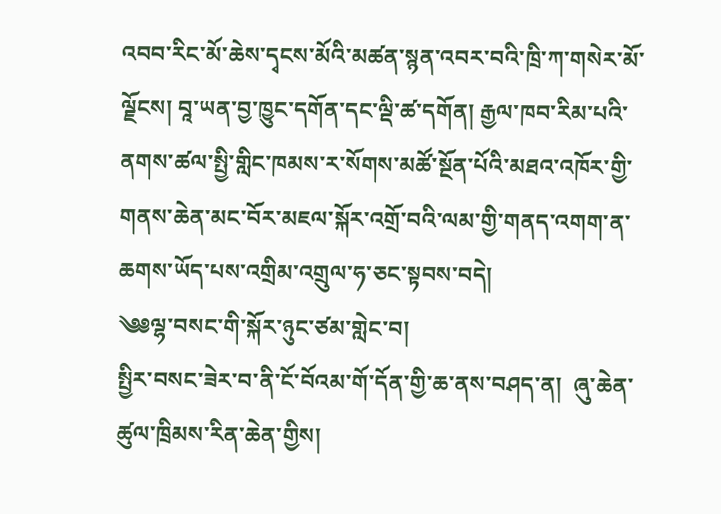འབབ་རིང་མོ་ཆེས་དྭངས་མོའི་མཚན་སྙན་འབར་བའི་ཁྲི་ཀ་གསེར་མོ་ལྗོངས། བཱ་ཡན་བྱ་ཁྱུང་དགོན་དང་ལྡི་ཚ་དགོན། རྒྱལ་ཁབ་རིམ་པའི་ནགས་ཚལ་སྤྱི་གླིང་ཁམས་ར་སོགས་མཚོ་སྔོན་པོའི་མཐའ་འཁོར་གྱི་གནས་ཆེན་མང་བོར་མཇལ་སྐོར་འགྲོ་བའི་ལམ་གྱི་གནད་འགག་ན་ཆགས་ཡོད་པས་འགྲིམ་འགྲུལ་ཧ་ཅང་སྟབས་བདེ།
༄༅ལྷ་བསང་གི་སྐོར་ཉུང་ཙམ་གླེང་བ།
སྤྱིར་བསང་ཟེར་བ་ནི་ངོ་བོའམ་གོ་དོན་གྱི་ཆ་ནས་བཤད་ན།  ཞུ་ཆེན་ཚུལ་ཁྲིམས་རིན་ཆེན་གྱིས།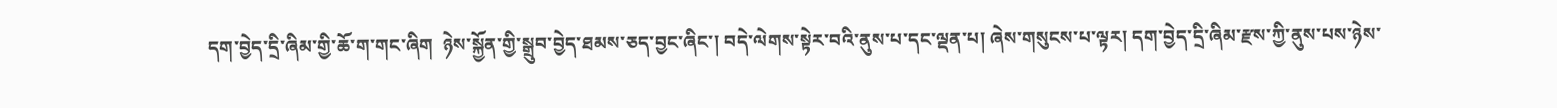དག་བྱེད་དྲི་ཞིམ་གྱི་ཆོ་ག་གང་ཞིག  ཉེས་སྐྱོན་གྱི་སྒྲུབ་བྱེད་ཐམས་ཅད་བྱང་ཞིང་། བདེ་ལེགས་སྟེར་བའི་ནུས་པ་དང་ལྡན་པ། ཞེས་གསུངས་པ་ལྟར། དག་བྱེད་དྲི་ཞིམ་རྫས་ཀྱི་ནུས་པས་ཉེས་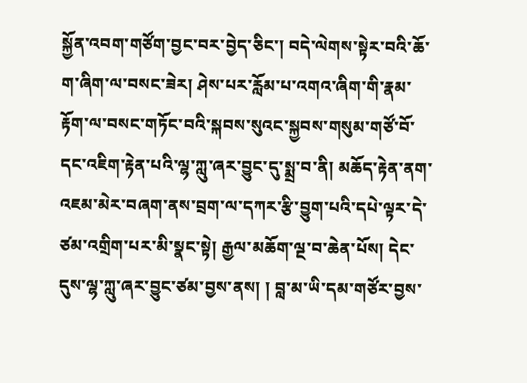སྐྱོན་འབག་གཙོག་བྱང་བར་བྱེད་ཅིང་། བདེ་ལེགས་སྟེར་བའི་ཆོ་ག་ཞིག་ལ་བསང་ཟེར། ཤེས་པར་རློམ་པ་འགའ་ཞིག་གི་རྣམ་རྟོག་ལ་བསང་གཏོང་བའི་སྐབས་སུའང་སྐྱབས་གསུམ་གཙོ་བོ་དང་འཇིག་རྟེན་པའི་ལྷ་ཀླུ་ཞར་བྱུང་དུ་སྨྲ་བ་ནི། མཆོད་རྟེན་ནག་འཇམ་མེར་བཞག་ནས་བྲག་ལ་དཀར་རྩི་བྱུག་པའི་དཔེ་ལྟར་དེ་ཙམ་འགྲིག་པར་མི་སྣང་སྟེ། རྒྱལ་མཆོག་ལྔ་བ་ཆེན་པོས། དེང་དུས་ལྷ་ཀླུ་ཞར་བྱུང་ཙམ་བྱས་ནས། ། བླ་མ་ཡི་དམ་གཙོར་བྱས་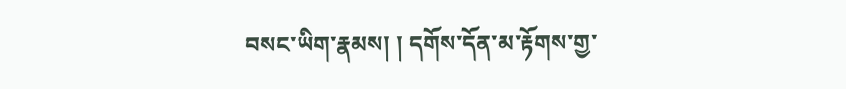བསང་ཡིག་རྣམས། ། དགོས་དོན་མ་རྟོགས་གྱ་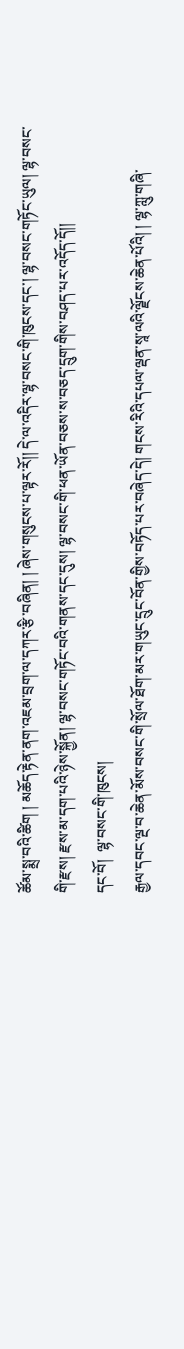ཚོམ་སྨྲ་བའི་ཚིག ། མཆོད་རྟེན་ནག་འཇམ་བྲག་ལ་དཀར་རྩི་བཞིན། ། ཞེས་གསུངས་པ་ལྟར་རོ།། དེ་ལ་འདིར་ལྷ་བསང་གི་ཁུངས་དང་། ལྷ་བསང་གཏོང་ཡུལ། ལྷ་བསང་གི་རྫས། རྫས་མ་དག་པའི་ཉེས་སྐྱོན། ལྷ་བསང་གཏོང་བའི་གནས་དང་དུས། ལྷ་བསང་གི་ཕན་ཡོན་བཅས་ས་བཅད་དྲུག་གིས་བཤད་པར་འདོད་དོ།།
དང་བོ།  ལྷ་བསང་གི་ཁུངས།
རྒྱལ་དབང་ལྔ་བ་ཆེན་མོས་བསང་གི་སྲོལ་ཐོག་མར་གཡུང་དྲུང་བོན་གྱིས་བཏོད་པར་བཞེད་དེ། གངས་རིའི་དཔལ་ལྡན་སཱ་ལའི་ལྗོངས་ཆེན་པོའི། ། ལྷ་ཀླུ་གཞི་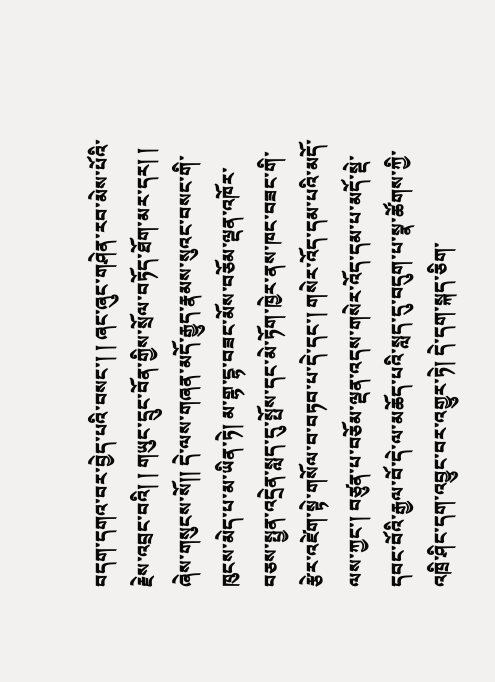བདག་དགའ་བར་བྱེད་པའི་བསང་། ། ཞང་ཞུང་གཤེན་རབ་མེས་པོའི་རྗེས་འབྲང་བའི། ། གཡུང་དྲུང་བོན་གྱིས་སྲོལ་བཏོད་ཐོག་མར་དར། ། ཞེས་གསུངས་སོ།། དེ་ལས་གཞན་མདོ་རྒྱུད་རྣམས་སུའང་བསང་གི་ཁུངས་མེད་པ་མ་ཡིན་ཏེ། མ་གྷ་དྷ་བཟང་མོས་བཅོམ་ལྡན་འཁོར་བཅས་སྤྱན་འདྲེན་སླད་དུ་སྤོས་དང་མེ་ཏོག་ཁྱེར་ནས་ཁང་བཟང་གི་རྩེར་འཛེག་སྟེ་གསོལ་བ་བཏབ་པ་དེ་དང་། གསེར་འོད་དམ་པའི་མདོ་ལས་ཀྱང་། བཙུན་པ་བཅོམ་ལྡན་འདས་གསེར་འོད་དམ་པ་མདོ་སྡེ་དབང་བོའི་རྒྱལ་བོ་དེ་ལ་མཆོད་པའི་སླད་དུ་བདུག་པ་སྣ་ཚོགས་ཀྱི་འཁྲི་ཤིང་དག་འབྱུང་བར་འགྱུར་ཏེ། དེ་དག་སྐད་ཅིག་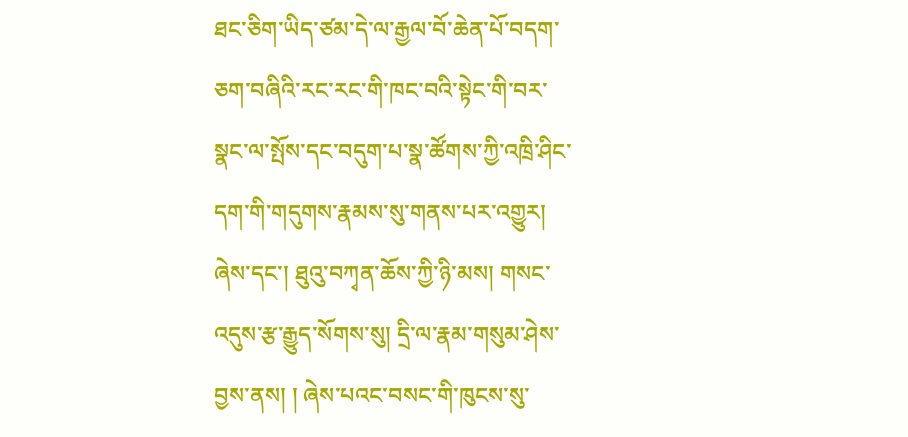ཐང་ཅིག་ཡིད་ཙམ་དེ་ལ་རྒྱལ་བོ་ཆེན་པོ་བདག་ཅག་བཞིའི་རང་རང་གི་ཁང་བའི་སྟེང་གི་བར་སྣང་ལ་སྤོས་དང་བདུག་པ་སྣ་ཚོགས་ཀྱི་འཁྲི་ཤིང་དག་གི་གདུགས་རྣམས་སུ་གནས་པར་འགྱུར། ཞེས་དང་། ཐུའུ་བཀྭན་ཆོས་ཀྱི་ཉི་མས། གསང་འདུས་རྩ་རྒྱུད་སོགས་སུ། དྲི་ལ་རྣམ་གསུམ་ཤེས་བྱས་ནས། ། ཞེས་པའང་བསང་གི་ཁུངས་སུ་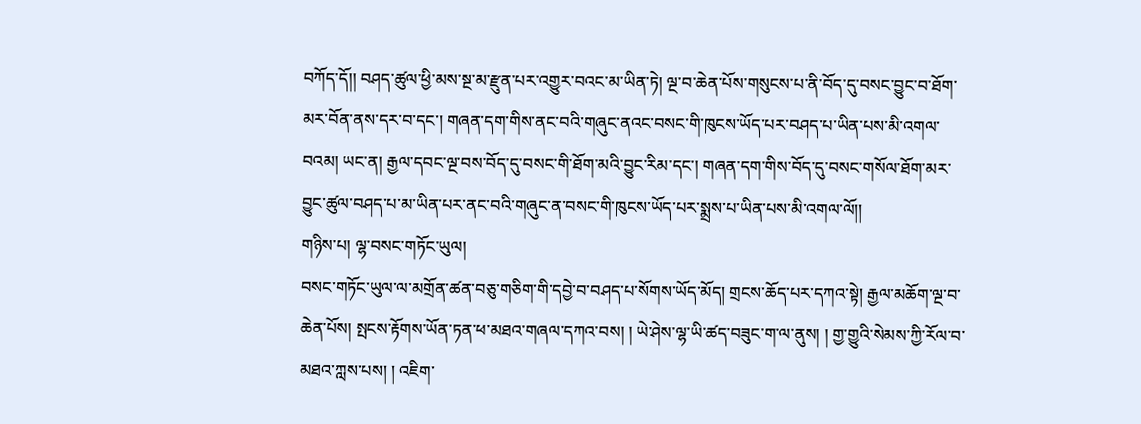བཀོད་དོ།། བཤད་ཚུལ་ཕྱི་མས་སྔ་མ་རྫུན་པར་འགྱུར་བའང་མ་ཡིན་ཏེ། ལྔ་བ་ཆེན་པོས་གསུངས་པ་ནི་བོད་དུ་བསང་བྱུང་བ་ཐོག་མར་བོན་ནས་དར་བ་དང་། གཞན་དག་གིས་ནང་བའི་གཞུང་ནའང་བསང་གི་ཁུངས་ཡོད་པར་བཤད་པ་ཡིན་པས་མི་འགལ་བའམ། ཡང་ན། རྒྱལ་དབང་ལྔ་བས་བོད་དུ་བསང་གི་ཐོག་མའི་བྱུང་རིམ་དང་། གཞན་དག་གིས་བོད་དུ་བསང་གསོལ་ཐོག་མར་བྱུང་ཚུལ་བཤད་པ་མ་ཡིན་པར་ནང་བའི་གཞུང་ན་བསང་གི་ཁུངས་ཡོད་པར་སྨྲས་པ་ཡིན་པས་མི་འགལ་ལོ།།
གཉིས་པ། ལྷ་བསང་གཏོང་ཡུལ།
བསང་གཏོང་ཡུལ་ལ་མགྲོན་ཚན་བཅུ་གཅིག་གི་དབྱེ་བ་བཤད་པ་སོགས་ཡོད་མོད། གྲངས་ཆོད་པར་དཀའ་སྟེ། རྒྱལ་མཆོག་ལྔ་བ་ཆེན་པོས། སྤངས་རྟོགས་ཡོན་ཏན་ཕ་མཐའ་གཞལ་དཀའ་བས། ། ཡེ་ཤེས་ལྷ་ཡི་ཚད་བཟུང་ག་ལ་ནུས། ། གྱ་གྱུའི་སེམས་ཀྱི་རོལ་བ་མཐའ་ཀླས་པས། ། འཇིག་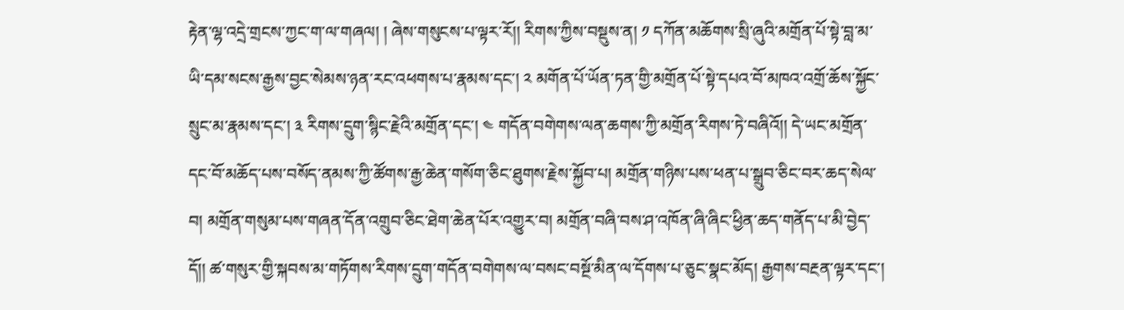རྟེན་ལྷ་འདྲེ་གྲངས་ཀྱང་ག་ལ་གཞལ། ། ཞེས་གསུངས་པ་ལྟར་རོ།། རིགས་ཀྱིས་བསྡུས་ན། ༡ དཀོན་མཆོགས་སྲི་ཞུའི་མགྲོན་པོ་སྟེ་བླ་མ་ཡི་དམ་སངས་རྒྱས་བྱང་སེམས་ཉན་རང་འཕགས་པ་རྣམས་དང་། ༢ མགོན་པོ་ཡོན་ཏན་གྱི་མགྲོན་པོ་སྟེ་དཔའ་བོ་མཁའ་འགྲོ་ཆོས་སྐྱོང་སྲུང་མ་རྣམས་དང་། ༣ རིགས་དྲུག་སྙིང་རྗེའི་མགྲོན་དང་། ༤ གདོན་བགེགས་ལན་ཆགས་ཀྱི་མགྲོན་རིགས་ཏེ་བཞིའོ།། དེ་ཡང་མགྲོན་དང་བོ་མཆོད་པས་བསོད་ནམས་ཀྱི་ཚོགས་རྒྱ་ཆེན་གསོག་ཅིང་ཐུགས་རྗེས་སྐྱོབ་པ། མགྲོན་གཉིས་པས་ཕན་པ་སྒྲུབ་ཅིང་བར་ཆད་སེལ་བ། མགྲོན་གསུམ་པས་གཞན་དོན་འགྲུབ་ཅིང་ཐེག་ཆེན་པོར་འགྱུར་བ། མགྲོན་བཞི་བས་ཤ་འཁོན་ཞི་ཞིང་ཕྱིན་ཆད་གནོད་པ་མི་བྱེད་དོ།། ཚ་གསུར་གྱི་སྐབས་མ་གཏོགས་རིགས་དྲུག་གདོན་བགེགས་ལ་བསང་བསྔོ་མིན་ལ་དོགས་པ་ཅུང་སྣང་མོད། རྒྱགས་བརྔན་ལྟར་དང་།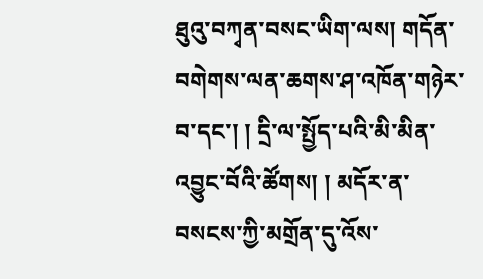ཐུའུ་བཀྭན་བསང་ཡིག་ལས། གདོན་བགེགས་ལན་ཆགས་ཤ་འཁོན་གཉེར་བ་དང་། ། དྲི་ལ་སྤྱོད་པའི་མི་མིན་འབྱུང་བོའི་ཚོགས། ། མདོར་ན་བསངས་ཀྱི་མགྲོན་དུ་འོས་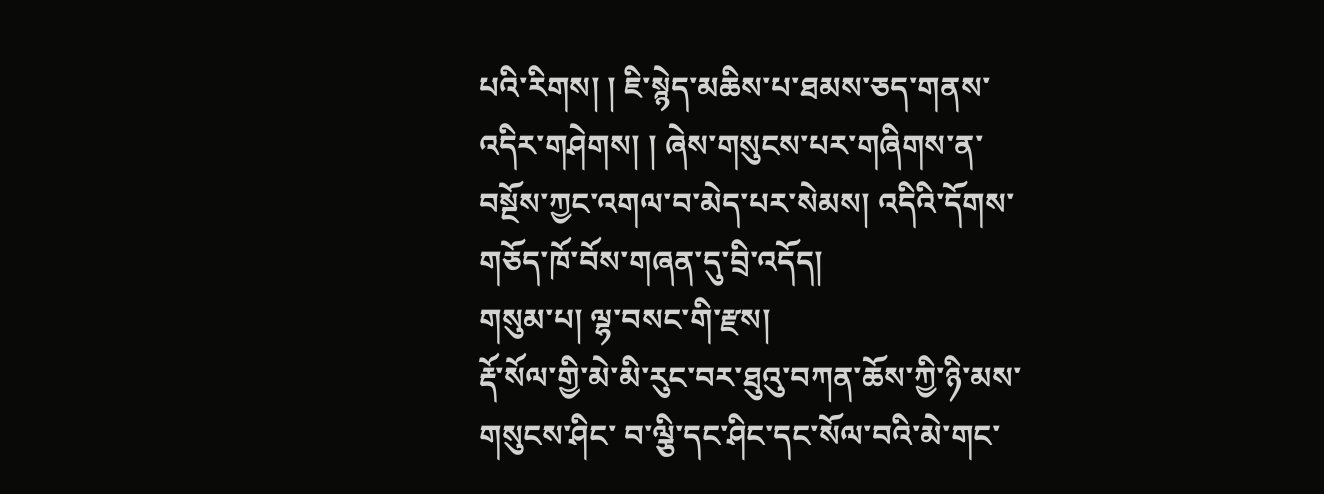པའི་རིགས། ། ཇི་སྙེད་མཆིས་པ་ཐམས་ཅད་གནས་འདིར་གཤེགས། ། ཞེས་གསུངས་པར་གཞིགས་ན་བསྔོས་ཀྱང་འགལ་བ་མེད་པར་སེམས། འདིའི་དོགས་གཅོད་ཁོ་བོས་གཞན་དུ་བྲི་འདོད།
གསུམ་པ། ལྷ་བསང་གི་རྫས།
རྡོ་སོལ་གྱི་མེ་མི་རུང་བར་ཐུའུ་བཀན་ཆོས་ཀྱི་ཉི་མས་གསུངས་ཤིང་ བ་ལྕི་དང་ཤིང་དང་སོལ་བའི་མེ་གང་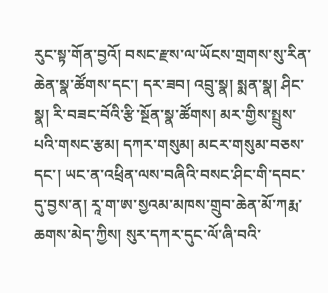རུང་སྟ་གོན་བྱའོ། བསང་རྫས་ལ་ཡོངས་གྲགས་སུ་རིན་ཆེན་སྣ་ཚོགས་དང་། དར་ཟབ། འབྲུ་སྣ། སྨན་སྣ། ཤིང་སྣ། རི་བཟང་བོའི་རྩི་སྔོན་སྣ་ཚོགས། མར་གྱིས་སྤྲུས་པའི་གསང་རྩམ། དཀར་གསུམ། མངར་གསུམ་བཅས་དང་། ཡང་ན་འཕྲིན་ལས་བཞིའི་བསང་ཤིང་གི་དབང་དུ་བྱས་ན། རཱ་ག་ཨ་སྱའམ་མཁས་གྲུབ་ཆེན་མོ་ཀརྨ་ཆགས་མེད་ཀྱིས། སུར་དཀར་དུང་ལོ་ཞི་བའི་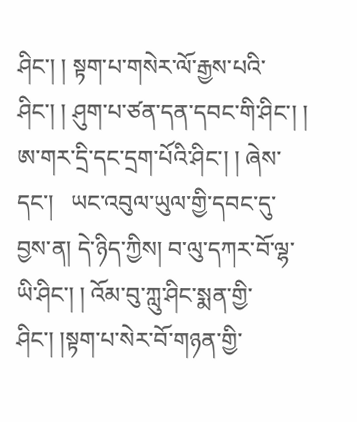ཤིང་། ། སྟག་པ་གསེར་ལོ་རྒྱས་པའི་ཤིང་། ། ཤུག་པ་ཙན་དན་དབང་གི་ཤིང་། ། ཨ་གར་དྲི་དང་དྲག་པོའི་ཤིང་། ། ཞེས་དང་།   ཡང་འབུལ་ཡུལ་གྱི་དབང་དུ་བྱས་ན། དེ་ཉིད་ཀྱིས། བ་ལུ་དཀར་བོ་ལྷ་ཡི་ཤིང་། ། འོམ་བུ་ཀླུ་ཤིང་སྨན་གྱི་ཤིང་། །སྟག་པ་སེར་བོ་གཉན་གྱི་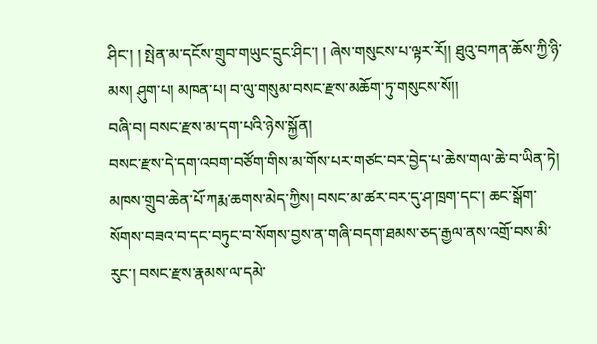ཤིང་། ། སྤེན་མ་དངོས་གྲུབ་གཡུང་དྲུང་ཤིང་། ། ཞེས་གསུངས་པ་ལྟར་རོ།། ཐུའུ་བཀན་ཆོས་ཀྱི་ཉི་མས། ཤུག་པ། མཁན་པ། བ་ལུ་གསུམ་བསང་རྫས་མཆོག་ཏུ་གསུངས་སོ།།
བཞི་བ། བསང་རྫས་མ་དག་པའི་ཉེས་སྐྱོན།
བསང་རྫས་དེ་དག་འབག་བཙོག་གིས་མ་གོས་པར་གཙང་བར་བྱེད་པ་ཆེས་གལ་ཆེ་བ་ཡིན་ཏེ། མཁས་གྲུབ་ཆེན་པོ་ཀརྨ་ཆགས་མེད་ཀྱིས། བསང་མ་ཚར་བར་དུ་ཤ་ཁྲག་དང་། ཆང་སྒོག་སོགས་བཟའ་བ་དང་བཏུང་བ་སོགས་བྱས་ན་གཞི་བདག་ཐམས་ཅད་རྒྱལ་ནས་འགྲོ་བས་མི་རུང་། བསང་རྫས་རྣམས་ལ་དམེ་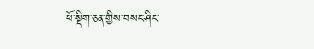ཕོ་སྡིག་ཅན་གྱིས་བསང་ཤིང་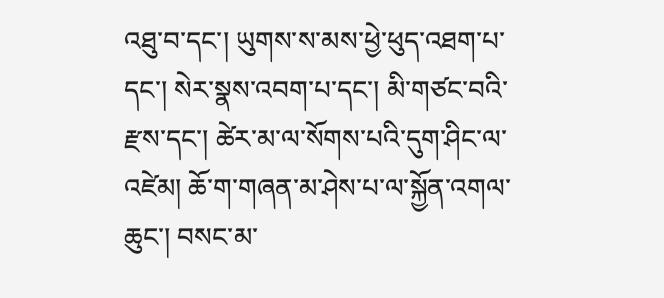འཐུ་བ་དང་། ཡུགས་ས་མས་ཕྱེ་ཕུད་འཐག་པ་དང་། སེར་སྣས་འབག་པ་དང་། མི་གཙང་བའི་རྫས་དང་། ཚེར་མ་ལ་སོགས་པའི་དུག་ཤིང་ལ་འཛེམ། ཆོ་ག་གཞན་མ་ཤེས་པ་ལ་སྐྱོན་འགལ་ཆུང་། བསང་མ་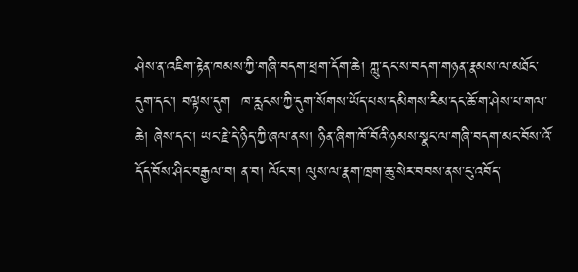ཤེས་ན་འཇིག་རྟེན་ཁམས་ཀྱི་གཞི་བདག་ཕྲག་དོག་ཆེ། ཀླུ་དང་ས་བདག་གཉན་རྣམས་ལ་མཐོང་དུག་དང་། བལྟས་དུག  ཁ་རླངས་ཀྱི་དུག་སོགས་ཡོད་པས་དམིགས་རིམ་དང་ཆོ་ག་ཤེས་པ་གལ་ཆེ། ཞེས་དང་། ཡང་རྗེ་དེ་ཉིད་ཀྱི་ཞལ་ནས། ཉིན་ཞིག་ཁོ་བོའི་ཉམས་སྣང་ལ་གཞི་བདག་མང་བོས་འོ་དོད་བོས་ཤིང་བརྒྱལ་བ། ན་བ། ལོང་བ། ལུས་ལ་རྣག་ཁྲག་ཆུ་སེར་བབས་ནས་ངུ་འབོད་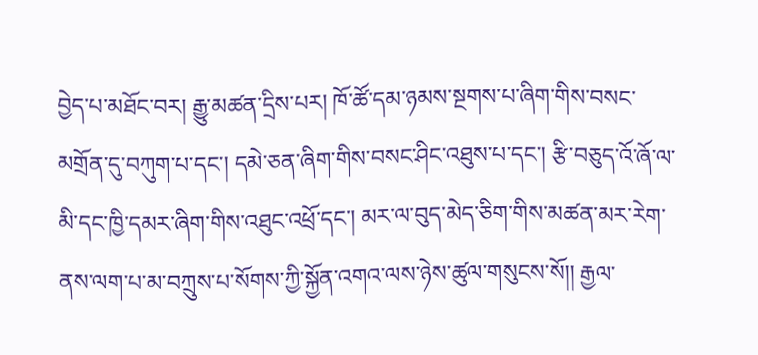བྱེད་པ་མཐོང་བར། རྒྱུ་མཚན་དྲིས་པར། ཁོ་ཚོ་དམ་ཉམས་སྔགས་པ་ཞིག་གིས་བསང་མགྲོན་དུ་བཀུག་པ་དང་། དམེ་ཅན་ཞིག་གིས་བསང་ཤིང་འཐུས་པ་དང་། རྩི་བཅུད་འོ་ཞོ་ལ་མི་དང་ཁྱི་དམར་ཞིག་གིས་འཐུང་འཕྲོ་དང་། མར་ལ་བུད་མེད་ཅིག་གིས་མཚན་མར་རེག་ནས་ལག་པ་མ་བཀྲུས་པ་སོགས་ཀྱི་སྐྱོན་འགའ་ལས་ཉེས་ཚུལ་གསུངས་སོ།། རྒྱལ་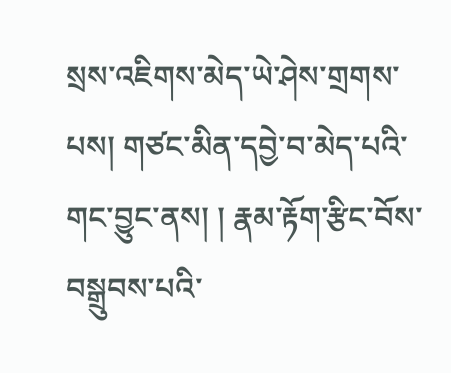སྲས་འཇིགས་མེད་ཡེ་ཤེས་གྲགས་པས། གཙང་མིན་དབྱེ་བ་མེད་པའི་གང་བྱུང་ནས། ། རྣམ་རྟོག་རྩིང་བོས་བསྒྲུབས་པའི་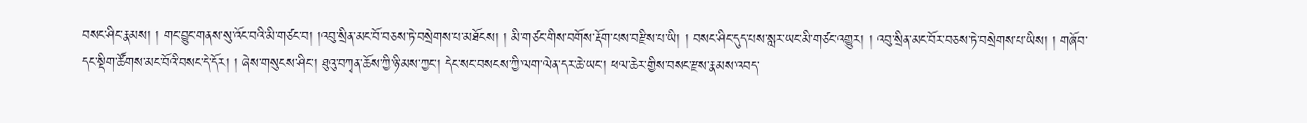བསང་ཤིང་རྣམས། ། གང་བྱུང་གནས་སུ་འོང་བའི་མི་གཙང་བ། །འབུ་སྲིན་མང་བོ་བཅས་ཏེ་བསྲེགས་པ་མཐོངས། ། མི་གཙང་གིས་བགོས་རྡོག་པས་བརྫིས་པ་ཡི། ། བསང་ཤིང་དུད་པས་སླར་ཡང་མི་གཙང་འགྱུར། ། འབུ་སྲིན་མང་བོར་བཅས་ཏེ་བསྲེགས་པ་ཡིས། ། གཞོབ་དང་སྡིག་ཚོགས་མང་བོའི་བསང་དེ་དོར། ། ཞེས་གསུངས་ཤིང་། ཐུའུ་བཀྭན་ཆོས་ཀྱི་ཉི་མས་ཀྱང་། དེང་སང་བསངས་ཀྱི་ལག་ལེན་དར་ཆེ་ཡང་། ཕལ་ཆེར་གྱིས་བསང་རྫས་རྣམས་འབད་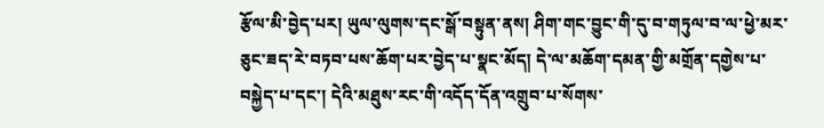རྩོལ་མི་བྱེད་པར། ཡུལ་ལུགས་དང་སྒོ་བསྟུན་ནས། ཤིག་གང་བྱུང་གི་དུ་བ་གཏུལ་བ་ལ་ཕྱེ་མར་ཅུང་ཟད་རེ་བཏབ་པས་ཆོག་པར་བྱེད་པ་སྣང་མོད། དེ་ལ་མཆོག་དམན་གྱི་མགྲོན་དགྱེས་པ་བསྐྱེད་པ་དང་། དེའི་མཐུས་རང་གི་འདོད་དོན་འགྲུབ་པ་སོགས་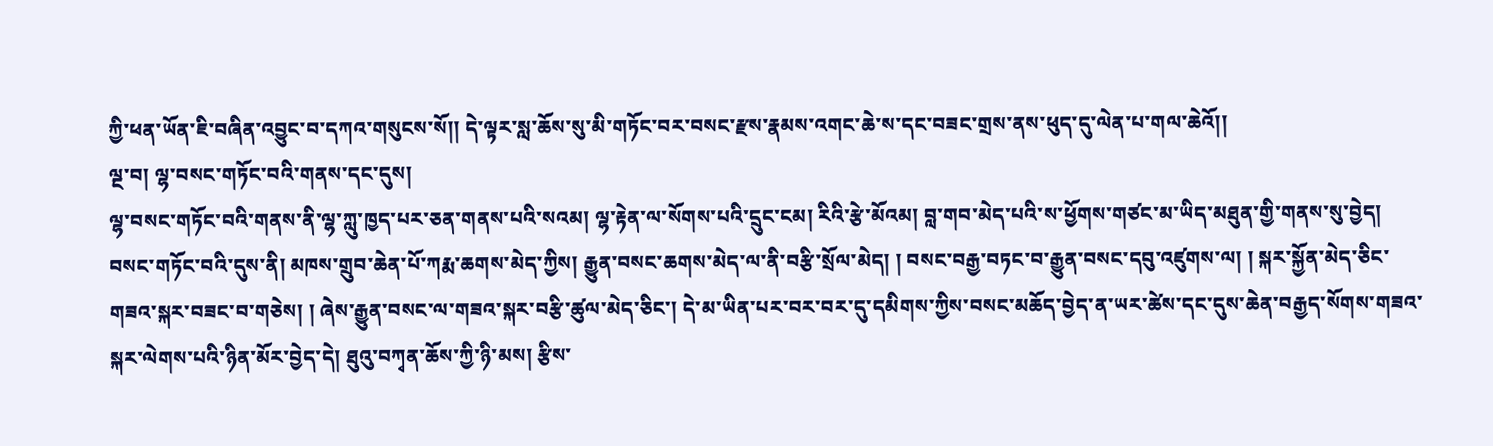ཀྱི་ཕན་ཡོན་ཇི་བཞིན་འབྱུང་བ་དཀའ་གསུངས་སོ།། དེ་ལྟར་སླ་ཆོས་སུ་མི་གཏོང་བར་བསང་རྫས་རྣམས་འགང་ཆེ་ས་དང་བཟང་གྲས་ནས་ཕུད་དུ་ལེན་པ་གལ་ཆེའོ།།
ལྔ་བ། ལྷ་བསང་གཏོང་བའི་གནས་དང་དུས།
ལྷ་བསང་གཏོང་བའི་གནས་ནི་ལྷ་ཀླུ་ཁྱད་པར་ཅན་གནས་པའི་སའམ། ལྷ་རྟེན་ལ་སོགས་པའི་དྲུང་ངམ། རིའི་རྩེ་མོའམ། བླ་གབ་མེད་པའི་ས་ཕྱོགས་གཙང་མ་ཡིད་མཐུན་གྱི་གནས་སུ་བྱེད། བསང་གཏོང་བའི་དུས་ནི། མཁས་གྲུབ་ཆེན་པོ་ཀརྨ་ཆགས་མེད་ཀྱིས། རྒྱུན་བསང་ཆགས་མེད་ལ་ནི་བརྩི་སྲོལ་མེད། ། བསང་བརྒྱ་བཏང་བ་རྒྱུན་བསང་དབུ་འཛུགས་ལ། ། སྐར་སྐྱོན་མེད་ཅིང་གཟའ་སྐར་བཟང་བ་གཅེས། ། ཞེས་རྒྱུན་བསང་ལ་གཟའ་སྐར་བརྩི་ཚུལ་མེད་ཅིང་། དེ་མ་ཡིན་པར་བར་བར་དུ་དམིགས་ཀྱིས་བསང་མཆོད་བྱེད་ན་ཡར་ཚེས་དང་དུས་ཆེན་བརྒྱད་སོགས་གཟའ་སྐར་ལེགས་པའི་ཉིན་མོར་བྱེད་དེ། ཐུའུ་བཀྭན་ཆོས་ཀྱི་ཉི་མས། རྩིས་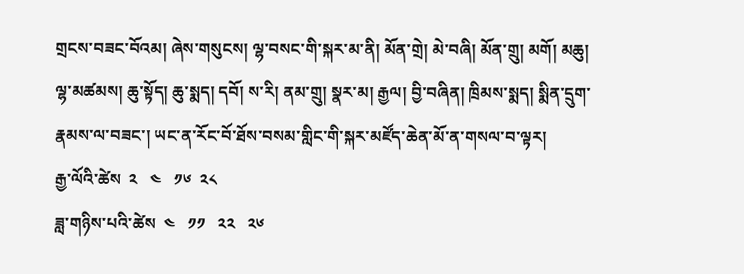གྲངས་བཟང་བོའམ། ཞེས་གསུངས། ལྷ་བསང་གི་སྐར་མ་ནི། མོན་གྲེ། མེ་བཞི། མོན་གྲུ། མགོ། མཆུ། ལྷ་མཚམས། ཆུ་སྟོད། ཆུ་སྨད། དབོ། ས་རི། ནམ་གྲུ། སྣར་མ། རྒྱལ། བྱི་བཞིན། ཁྲིམས་སྨད། སྨིན་དྲུག་རྣམས་ལ་བཟང་། ཡང་ན་རོང་བོ་ཐོས་བསམ་གླིང་གི་སྐར་མཛོད་ཆེན་མོ་ན་གསལ་བ་ལྟར།
རྒྱ་ལོའི་ཚེས  ༢   ༤   ༡༦  ༢༨
ཟླ་གཉིས་པའི་ཚེས  ༤   ༡༡   ༢༢   ༢༦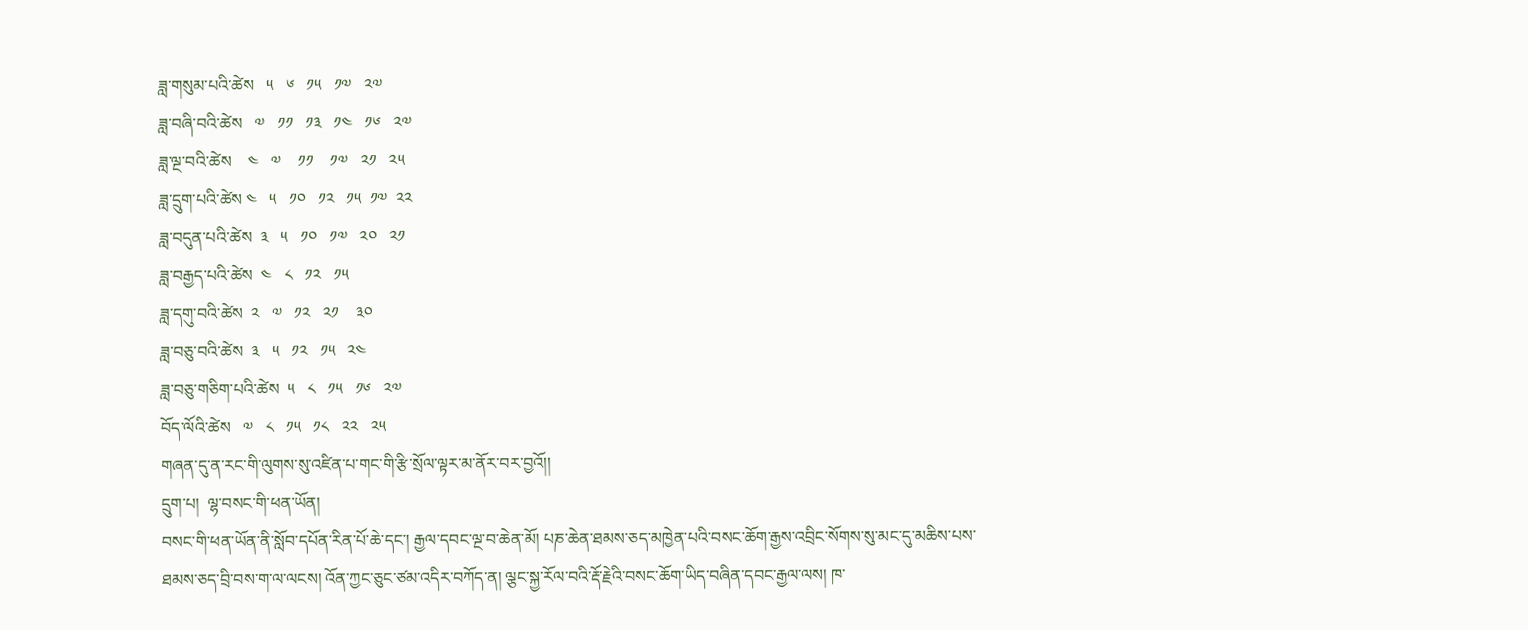ཟླ་གསུམ་པའི་ཚེས   ༥   ༦   ༡༥   ༡༧   ༢༧
ཟླ་བཞི་བའི་ཚེས   ༧   ༡༡   ༡༣   ༡༤   ༡༦   ༢༧
ཟླ་ལྔ་བའི་ཚེས    ༤   ༧    ༡༡    ༡༧   ༢༡   ༢༥
ཟླ་དྲུག་པའི་ཚེས ༤   ༥   ༡༠   ༡༢   ༡༥  ༡༧  ༢༢
ཟླ་བདུན་པའི་ཚེས  ༣   ༥   ༡༠   ༡༧   ༢༠   ༢༡
ཟླ་བརྒྱད་པའི་ཚེས  ༤   ༨   ༡༢   ༡༥
ཟླ་དགུ་བའི་ཚེས  ༢   ༧   ༡༢   ༢༡    ༣༠
ཟླ་བཅུ་བའི་ཚེས  ༣   ༥   ༡༢   ༡༥   ༢༤
ཟླ་བཅུ་གཅིག་པའི་ཚེས  ༥   ༨   ༡༥   ༡༦   ༢༧
བོད་ལོའི་ཚེས   ༧   ༨   ༡༥   ༡༨   ༢༢   ༢༥
གཞན་དུ་ན་རང་གི་ལུགས་སུ་འཛིན་པ་གང་གི་རྩི་སྲོལ་ལྟར་མ་ནོར་བར་བྱའོ།།
དྲུག་པ།  ལྷ་བསང་གི་ཕན་ཡོན།
བསང་གི་ཕན་ཡོན་ནི་སློབ་དཔོན་རིན་པོ་ཆེ་དང་། རྒྱལ་དབང་ལྔ་བ་ཆེན་མོ། པཎ་ཆེན་ཐམས་ཅད་མཁྱེན་པའི་བསང་ཆོག་རྒྱས་འབྲིང་སོགས་སུ་མང་དུ་མཆིས་པས་ཐམས་ཅད་བྲི་བས་ག་ལ་ལངས། འོན་ཀྱང་ཅུང་ཙམ་འདིར་བཀོད་ན། ལྕང་སྐྱ་རོལ་བའི་རྡོ་རྗེའི་བསང་ཆོག་ཡིད་བཞིན་དབང་རྒྱལ་ལས། ཁ་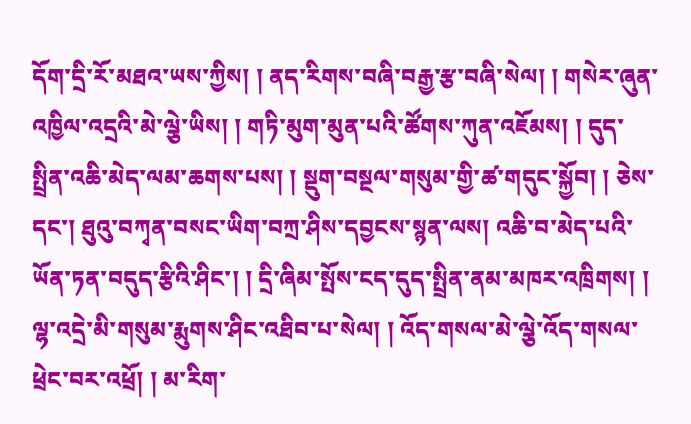དོག་དྲི་རོ་མཐའ་ཡས་ཀྱིས། ། ནད་རིགས་བཞི་བརྒྱ་རྩ་བཞི་སེལ། ། གསེར་ཞུན་འཁྱིལ་འདྲའི་མེ་ལྕེ་ཡིས། ། གཏི་མུག་མུན་པའི་ཚོགས་ཀུན་འཇོམས། ། དུད་སྤྲིན་འཆི་མེད་ལམ་ཆགས་པས། ། སྡུག་བསྔལ་གསུམ་གྱི་ཚ་གདུང་སྐྱོབ། ། ཅེས་དང་། ཐུའུ་བཀྭན་བསང་ཡིག་བཀྲ་ཤིས་དབྱངས་སྙན་ལས། འཆི་བ་མེད་པའི་ཡོན་ཏན་བདུད་རྩིའི་ཤིང་། ། དྲི་ཞིམ་སྤོས་ངད་དུད་སྤྲིན་ནམ་མཁར་འཁྲིགས། ། ལྷ་འདྲེ་མི་གསུམ་རྨུགས་ཤིང་འཐིབ་པ་སེལ། ། འོད་གསལ་མེ་ལྕེ་འོད་གསལ་ཕྲེང་བར་འཕྲོ། ། མ་རིག་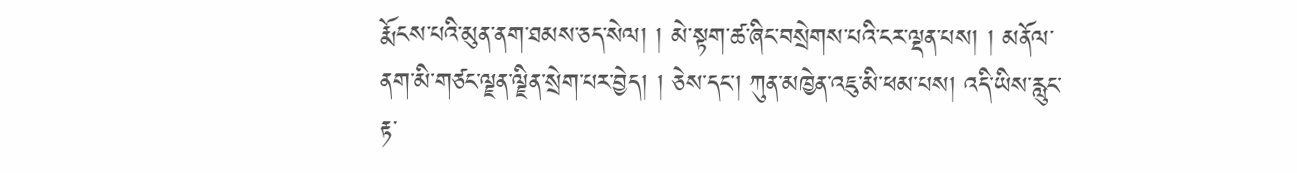རྨོངས་པའི་མུན་ནག་ཐམས་ཅད་སེལ། ། མེ་སྟག་ཚ་ཞིང་བསྲེགས་པའི་ངར་ལྡན་པས། ། མནོལ་ནག་མི་གཙང་ལྗན་ལྗིན་སྲེག་པར་བྱེད། ། ཅེས་དང་། ཀུན་མཁྱེན་འཇུ་མི་ཕམ་པས། འདི་ཡིས་རླུང་རྟ་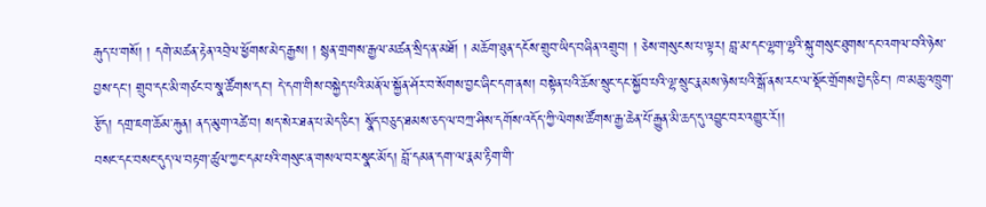རྒུད་པ་གསོ། ། དགེ་མཚན་རྟེན་འབྲེལ་ཕྱོགས་མེད་རྒྱས། ། སྙན་གྲགས་རྒྱལ་མཚན་སྲིད་ན་མཐོ། ། མཆོག་ཐུན་དངོས་གྲུབ་ཡིད་བཞིན་འགྲུབ། ། ཅེས་གསུངས་པ་ལྟར། བླ་མ་དང་ལྷག་ལྷའི་སྐུ་གསུང་ཐུགས་དང་འགལ་བའི་ཉེས་བྱས་དང་། གྲུབ་དང་མི་གཙང་བ་སྣ་ཚོགས་དང་། དེ་དག་གིས་བསྐྱེད་པའི་མནོལ་སྐྱོན་ཤོར་བ་སོགས་བྱང་ཞིང་དག་ནས། བསྟེན་པའི་ཆོས་སྲུང་དང་སྐྱོབ་པའི་ལྷ་སྲུང་རྣམས་ཉེས་པའི་སྒོ་ནས་རང་ལ་སྡོང་གྲོགས་བྱེད་ཅིང་། ཁ་མཆུ་འཁྲུག་རྩོད། དགྲ་ཇག་ཆོམ་རྐུན། ནད་མུག་འཚེ་བ། སད་སེར་ཐན་པ་མེད་ཅིང་། སྣོད་བཅུད་ཐམས་ཅད་ལ་བཀྲ་ཤིས་དགོས་འདོད་ཀྱི་ལེགས་ཚོགས་རྒྱ་ཆེན་པོ་རྒྱུན་མི་ཆད་དུ་འབྱུང་བར་འགྱུར་རོ།།
བསང་དང་བསང་དུད་ལ་བརྟག་ཚུལ་ཀྱང་དམ་པའི་གསུང་ན་གསལ་བར་སྣང་མོད། བློ་དམན་དག་ལ་རྣམ་རྟིག་གི་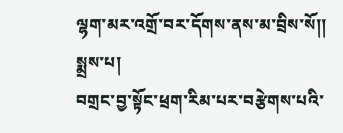ལྷག་མར་འགྲོ་བར་དོགས་ནས་མ་བྲིས་སོ།།
སྨྲས་པ།
བགྲང་བྱ་སྟོང་ཕྲག་རིམ་པར་བརྩེགས་པའི་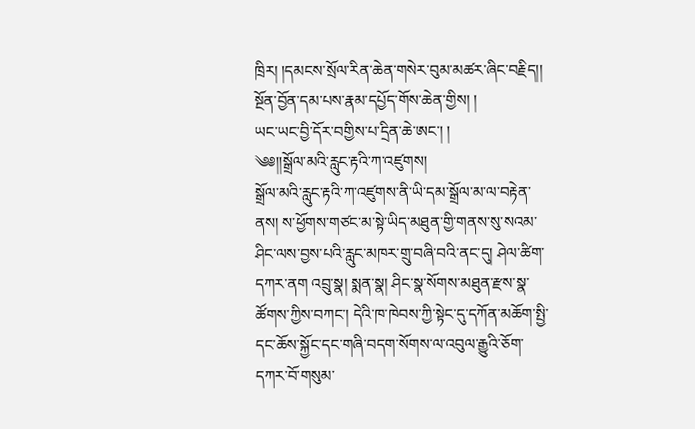ཁྲིར། །དམངས་སྲོལ་རིན་ཆེན་གསེར་བུམ་མཚར་ཞིང་བརྗིད།།
སྔོན་བྱོན་དམ་པས་རྣམ་དཔྱོད་གོས་ཆེན་གྱིས། །
ཡང་ཡང་བྱི་དོར་བགྱིས་པ་དྲིན་ཆེ་ཨང་། །
༄༅།།སྒྲོལ་མའི་རླུང་རྟའི་ཀ་འཛུགས།
སྒྲོལ་མའི་རླུང་རྟའི་ཀ་འཛུགས་ནི་ཡི་དམ་སྒྲོལ་མ་ལ་བརྟེན་ནས། ས་ཕྱོགས་གཙང་མ་སྟེ་ཡིད་མཐུན་གྱི་གནས་སུ་སའམ་ཤིང་ལས་བྱས་པའི་རླུང་མཁར་གྲུ་བཞི་བའི་ནང་དུ། ཤེལ་ཚིག་དཀར་ནག འབྲུ་སྣ། སྨན་སྣ། ཤིང་སྣ་སོགས་མཐུན་རྫས་སྣ་ཚོགས་ཀྱིས་བཀང་། དེའི་ཁ་ཁེབས་ཀྱི་སྟེང་དུ་དཀོན་མཆོག་སྤྱི་དང་ཆོས་སྐྱོང་དང་གཞི་བདག་སོགས་ལ་འབུལ་རྒྱུའི་ཅོག་དཀར་བོ་གསུམ་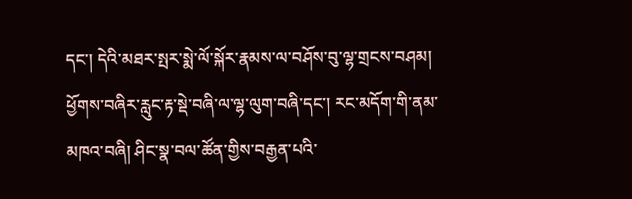དང་། དེའི་མཐར་སྤར་སྨེ་ལོ་སྐོར་རྣམས་ལ་བཤོས་བུ་ལྷ་གྲངས་བཤམ། ཕྱོགས་བཞིར་རླུང་རྟ་སྡེ་བཞི་ལ་ལྷ་ལུག་བཞི་དང་། རང་མདོག་གི་ནམ་མཁའ་བཞི། ཤིང་སྣ་བལ་ཚོན་གྱིས་བརྒྱན་པའི་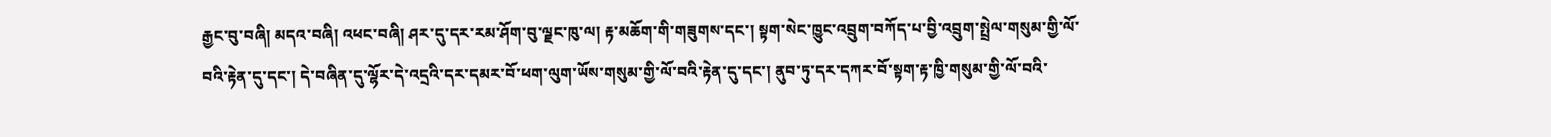རྒྱང་བུ་བཞི། མདའ་བཞི། འཕང་བཞི། ཤར་དུ་དར་རམ་ཤོག་བུ་ལྗང་ཁུ་ལ། རྟ་མཆོག་གི་གཟུགས་དང་། སྟག་སེང་ཁྱུང་འབྲུག་བཀོད་པ་བྱི་འབྲུག་སྤྲེལ་གསུམ་གྱི་ལོ་བའི་རྟེན་དུ་དང་། དེ་བཞིན་དུ་ལྷོར་དེ་འདྲའི་དར་དམར་བོ་ཕག་ལུག་ཡོས་གསུམ་གྱི་ལོ་བའི་རྟེན་དུ་དང་། ནུབ་ཏུ་དར་དཀར་བོ་སྟག་རྟ་ཁྱི་གསུམ་གྱི་ལོ་བའི་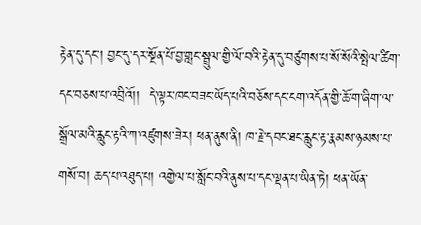རྟེན་དུ་དང་། བྱང་དུ་དར་སྔོན་པོ་བྱ་གླང་སྦྲུལ་གྱི་ལོ་བའི་རྟེན་དུ་བཙུགས་པ་སོ་སོའི་སྤེལ་ཚིག་དང་བཅས་པ་འབྲིའོ།།  དེ་ལྟར་ཁང་བཟང་ཡོད་པའི་བཅོས་དང་ངག་འདོན་གྱི་ཆོ་ག་ཞིག་ལ་སྒྲོལ་མའི་རླུང་རྟའི་ཀ་འཛུགས་ཟེར། ཕན་ནུས་ནི། ཁ་རྗེ་དབང་ཐང་རླུང་རྟ་རྣམས་ཉམས་པ་གསོ་བ། ཆད་པ་འཐུད་པ། འགྱེལ་པ་སློང་བའི་ནུས་པ་དང་ལྡན་པ་ཡིན་ཏེ། ཕན་ཡོན་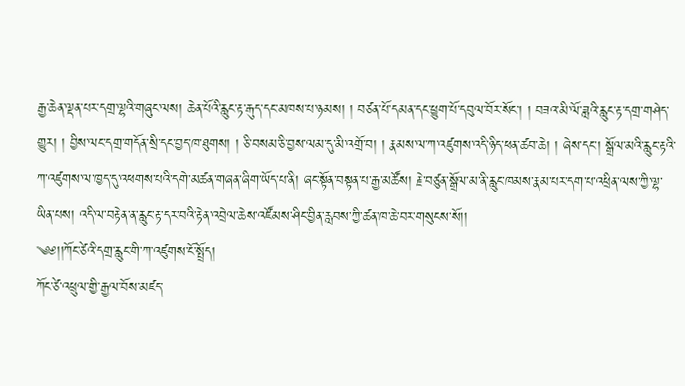རྒྱ་ཆེན་ལྡན་པར་དགྲ་ལྷའི་གཞུང་ལས། ཆེན་པོའི་རླུང་རྟ་རྒུད་དང་མཁས་པ་ཉམས། ། བཙན་པོ་དམན་དང་ཕྱུག་པོ་དབུལ་བོར་སོང་། ། བཟའ་མི་ལོ་ཟླའི་རླུང་རྟ་དགྲ་གཤེད་གྱུར། ། བྱིས་ལང་དགྲ་གདོན་སྲི་དང་བྱད་ཁ་ཐུགས། ། ཅི་བསམ་ཅི་བྱས་ལམ་དུ་མི་འགྲོ་བ། ། རྣམས་ལ་ཀ་འཛུགས་འདི་ཉིད་ཕན་ཚབ་ཆེ། ། ཞེས་དང་། སྒྲོལ་མའི་རླུང་རྟའི་ཀ་འཛུགས་ལ་ཁྱད་དུ་འཕགས་པའི་དགེ་མཚན་གཞན་ཞིག་ཡོད་པ་ནི། ཞང་སྟོན་བསྟན་པ་རྒྱ་མཚོས། རྗེ་བཙུན་སྒྲོལ་མ་ནི་རླུང་ཁམས་རྣམ་པར་དག་པ་འཕྲིན་ལས་ཀྱི་ལྷ་ཡིན་པས། འདི་ལ་བརྟེན་ན་རླུང་རྟ་དར་བའི་རྟེན་འབྲེལ་ཆེས་འཛོམས་ཤིང་བྱིན་རླབས་ཀྱི་ཚན་ཁ་ཆེ་བར་གསུངས་སོ།།
༄༅།།ཀོང་ཙེའི་དགྲ་རླུང་གི་ཀ་འཛུགས་ངོ་སྤྲོད།
ཀོང་ཙེ་འཕྲུལ་གྱི་རྒྱལ་བོས་མཛད་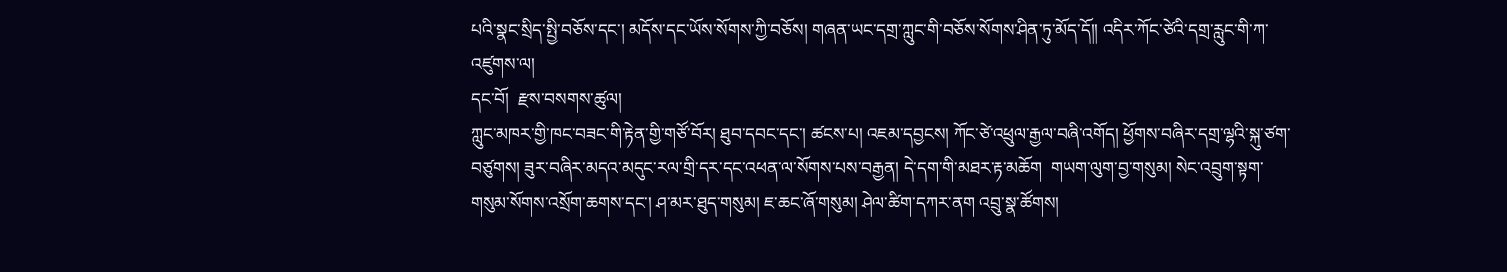པའི་སྣང་སྲིད་སྤྱི་བཅོས་དང་། མདོས་དང་ཡོས་སོགས་ཀྱི་བཅོས། གཞན་ཡང་དགྲ་ཀླུང་གི་བཅོས་སོགས་ཤིན་ཏུ་མོད་དོ།། འདིར་ཀོང་ཙེའི་དགྲ་རླུང་གི་ཀ་འཛུགས་ལ།
དང་བོ།  རྫས་བསགས་ཚུལ།
ཀླུང་མཁར་གྱི་ཁང་བཟང་གི་རྟེན་གྱི་གཙོ་བོར། ཐུབ་དབང་དང་། ཚངས་པ། འཇམ་དབྱངས། ཀོང་ཙེ་འཕྲུལ་རྒྱལ་བཞི་འགོད། ཕྱོགས་བཞིར་དགྲ་ལྷའི་སྐུ་ཙག་བཙུགས། ཟུར་བཞིར་མདའ་མདུང་རལ་གྲི་དར་དང་འཕན་ལ་སོགས་པས་བརྒྱན། དེ་དག་གི་མཐར་རྟ་མཆོག  གཡག་ལུག་བྱ་གསུམ། སེང་འབྲུག་སྟག་གསུམ་སོགས་འསྲོག་ཆགས་དང་། ཤ་མར་ཐུད་གསུམ། ཇ་ཆང་ཞོ་གསུམ། ཤེལ་ཚིག་དཀར་ནག འབྲུ་སྣ་ཚོགས།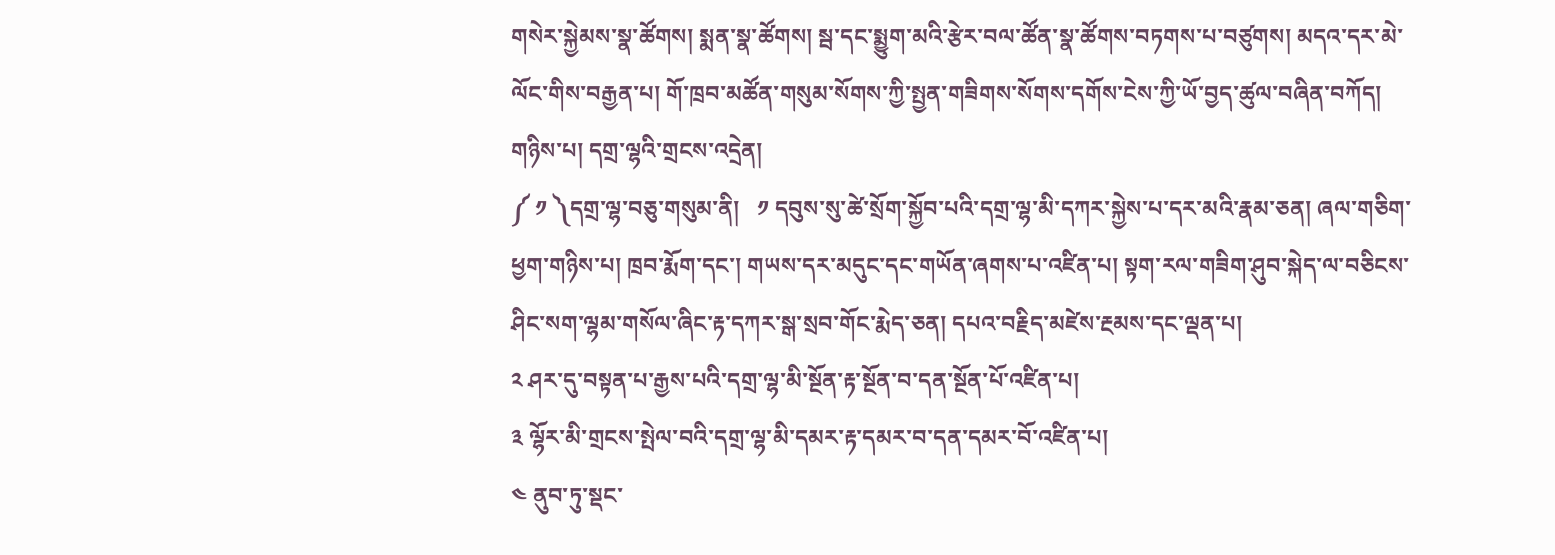གསེར་སྐྱེམས་སྣ་ཚོགས། སྨན་སྣ་ཚོགས། སྦ་དང་སྨྱུག་མའི་རྩེར་བལ་ཚོན་སྣ་ཚོགས་བཏགས་པ་བཙུགས། མདའ་དར་མེ་ལོང་གིས་བརྒྱན་པ། གོ་ཁྲབ་མཚོན་གསུམ་སོགས་ཀྱི་སྤྱན་གཟིགས་སོགས་དགོས་ངེས་ཀྱི་ཡོ་བྱད་ཚུལ་བཞིན་བཀོད།
གཉིས་པ། དགྲ་ལྷའི་གྲངས་འདྲེན།
༼ ༡ ༽དགྲ་ལྷ་བཅུ་གསུམ་ནི།   ༡ དབུས་སུ་ཚེ་སྲོག་སྐྱོབ་པའི་དགྲ་ལྷ་མི་དཀར་སྐྱེས་པ་དར་མའི་རྣམ་ཅན། ཞལ་གཅིག་ཕྱག་གཉིས་པ། ཁྲབ་རྨོག་དང་། གཡས་དར་མདུང་དང་གཡོན་ཞགས་པ་འཛིན་པ། སྟག་རལ་གཟིག་ཤུབ་སྐེད་ལ་བཅིངས་ཤིང་སག་ལྷམ་གསོལ་ཞིང་རྟ་དཀར་སྒ་སྲབ་གོང་རྨེད་ཅན། དཔའ་བརྗིད་མཛེས་རྔམས་དང་ལྡན་པ།
༢ ཤར་དུ་བསྟན་པ་རྒྱས་པའི་དགྲ་ལྷ་མི་སྔོན་རྟ་སྔོན་བ་དན་སྔོན་པོ་འཛིན་པ།
༣ ལྷོར་མི་གྲངས་སྤེལ་བའི་དགྲ་ལྷ་མི་དམར་རྟ་དམར་བ་དན་དམར་བོ་འཛིན་པ།
༤ ནུབ་ཏུ་སྡང་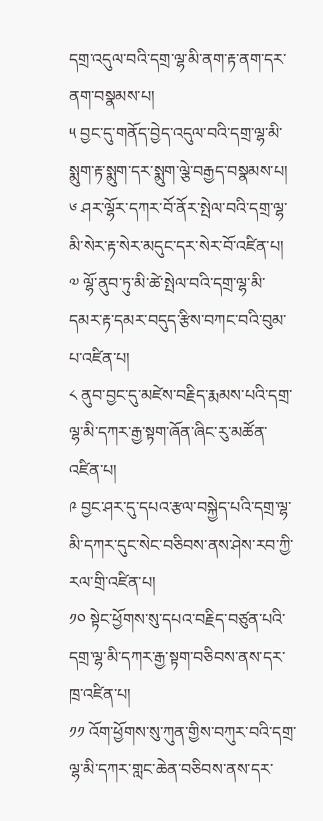དགྲ་འདུལ་བའི་དགྲ་ལྷ་མི་ནག་རྟ་ནག་དར་ནག་བསྣམས་པ།
༥ བྱང་དུ་གནོད་བྱེད་འདུལ་བའི་དགྲ་ལྷ་མི་སྨུག་རྟ་སྨུག་དར་སྨུག་ལྕེ་བརྒྱད་བསྣམས་པ།
༦ ཤར་ལྷོར་དཀར་བོ་ནོར་སྤེལ་བའི་དགྲ་ལྷ་མི་སེར་རྟ་སེར་མདུང་དར་སེར་བོ་འཛིན་པ།
༧ ལྷོ་ནུབ་ཏུ་མི་ཚེ་སྤེལ་བའི་དགྲ་ལྷ་མི་དམར་རྟ་དམར་བདུད་རྩིས་བཀང་བའི་བུམ་པ་འཛིན་པ།
༨ ནུབ་བྱང་དུ་མཛེས་བརྗིད་རྨམས་པའི་དགྲ་ལྷ་མི་དཀར་རྒྱ་སྟག་ཞོན་ཞིང་རུ་མཚོན་འཛིན་པ།
༩ བྱང་ཤར་དུ་དཔའ་རྩལ་བསྐྱེད་པའི་དགྲ་ལྷ་མི་དཀར་དུང་སེང་བཅིབས་ནས་ཤེས་རབ་ཀྱི་རལ་གྲི་འཛིན་པ།
༡༠ སྟེང་ཕྱོགས་སུ་དཔའ་བརྗིད་བཙུན་པའི་དགྲ་ལྷ་མི་དཀར་རྒྱ་སྟག་བཅིབས་ནས་དར་ཁྲ་འཛིན་པ།
༡༡ འོག་ཕྱོགས་སུ་ཀུན་གྱིས་བཀུར་བའི་དགྲ་ལྷ་མི་དཀར་གླང་ཆེན་བཅིབས་ནས་དར་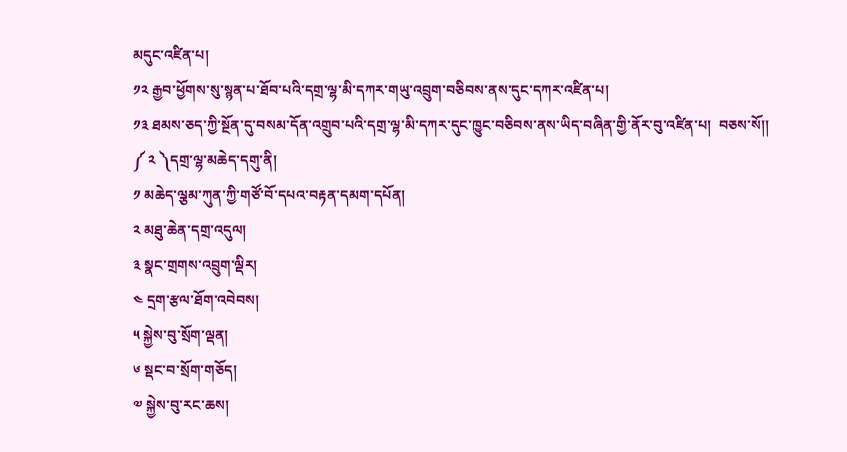མདུང་འཛིན་པ།
༡༢ རྒྱབ་ཕྱོགས་སུ་སྙན་པ་ཐོབ་པའི་དགྲ་ལྷ་མི་དཀར་གཡུ་འབྲུག་བཅིབས་ནས་དུང་དཀར་འཛིན་པ།
༡༣ ཐམས་ཅད་ཀྱི་སྔོན་དུ་བསམ་དོན་འགྲུབ་པའི་དགྲ་ལྷ་མི་དཀར་དུང་ཁྱུང་བཅིབས་ནས་ཡིད་བཞིན་གྱི་ནོར་བུ་འཛིན་པ།  བཅས་སོ།།
༼ ༢ ༽དགྲ་ལྷ་མཆེད་དགུ་ནི།
༡ མཆེད་ལྕམ་ཀུན་ཀྱི་གཙོ་བོ་དཔའ་བརྟན་དམག་དཔོན།
༢ མཐུ་ཆེན་དགྲ་འདུལ།
༣ སྣང་གྲགས་འབྲུག་ལྡིར།
༤ དྲག་རྩལ་ཐོག་འབེབས།
༥ སྐྱེས་བུ་སྲོག་ལྡན།
༦ སྡང་བ་སྲོག་གཅོད།
༧ སྐྱེས་བུ་རང་ཆས།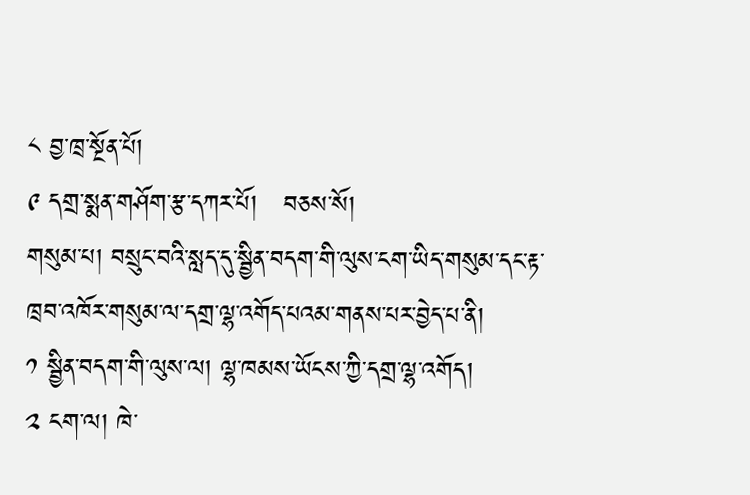༨ བྱ་ཁྲ་སྔོན་པོ།
༩ དགྲ་སྨན་གཤོག་རྩ་དཀར་པོ།   བཅས་སོ།
གསུམ་པ། བསྲུང་བའི་སླད་དུ་སྦྱིན་བདག་གི་ལུས་ངག་ཡིད་གསུམ་དང་རྟ་ཁྲབ་འཁོར་གསུམ་ལ་དགྲ་ལྷ་འགོད་པའམ་གནས་པར་བྱེད་པ་ནི།
༡ སྦྱིན་བདག་གི་ལུས་ལ། ལྷ་ཁམས་ཡོངས་ཀྱི་དགྲ་ལྷ་འགོད།
༢ ངག་ལ། ཁེ་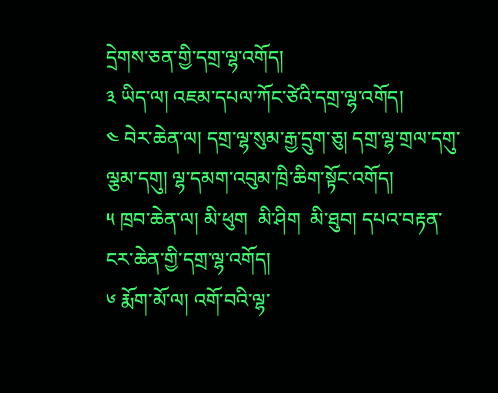དྲེགས་ཅན་གྱི་དགྲ་ལྷ་འགོད།
༣ ཡིད་ལ། འཇམ་དཔལ་ཀོང་ཙེའི་དགྲ་ལྷ་འགོད།
༤ བེར་ཆེན་ལ། དགྲ་ལྷ་སུམ་རྒྱ་དྲུག་ཅུ། དགྲ་ལྷ་གྲལ་དགུ་ལྕམ་དགུ། ལྷ་དམག་འབུམ་ཁྲི་ཆིག་སྟོང་འགོད།
༥ ཁྲབ་ཆེན་ལ། མི་ཕུག  མི་ཤིག  མི་ཐུབ། དཔའ་བརྟན་ངར་ཆེན་གྱི་དགྲ་ལྷ་འགོད།
༦ རྨོག་མོ་ལ། འགོ་བའི་ལྷ་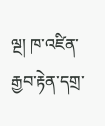ལྔ། ཁ་འཛིན་རྒྱབ་རྟེན་དགྲ་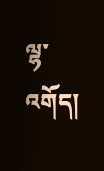ལྷ་འགོད།